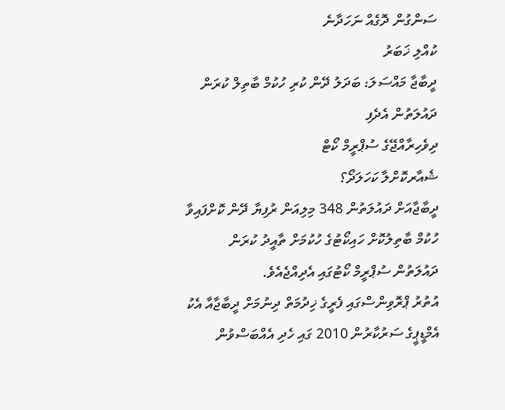ސަންގުން ދޮގެއް ނަހަދާނެ
ކުއްލި ޚަބަރު
ދީބާޖާ މައްސަލަ: ބަދަލު ދޭން ކުރި ހުކުމް ބާތިލް ކުރަން ދައުލަތުން އެދެފި
ދިވެހިރާއްޖޭގެ ސުޕްރީމް ކޯޓް
ޝެއާރކޮށްލާ ކަހަލަދޯ؟
ދީބާޖާއަށް ދައުލަތުން 348 މިލިއަން ރުފިޔާ ދޭން ކޮށްފައިވާ ހުކުމް ބާތިލުކޮށް ހައިކޯޓުގެ ހުކުމަށް ތާއީދު ކުރަން ދައުލަތުން ސުޕްރީމް ކޯޓުގައި އެދިއްޖެއެވެ.
އުތުރު ޕްރޮވިންސްގައި ފެރީގެ ޚިދުމަތް ދިނުމަށް ދީބާޖާއާ އެކު އެމްޑީޕީގެ ސަރުކާރުން 2010 ގައި ހެދި އެއްބަސްވުން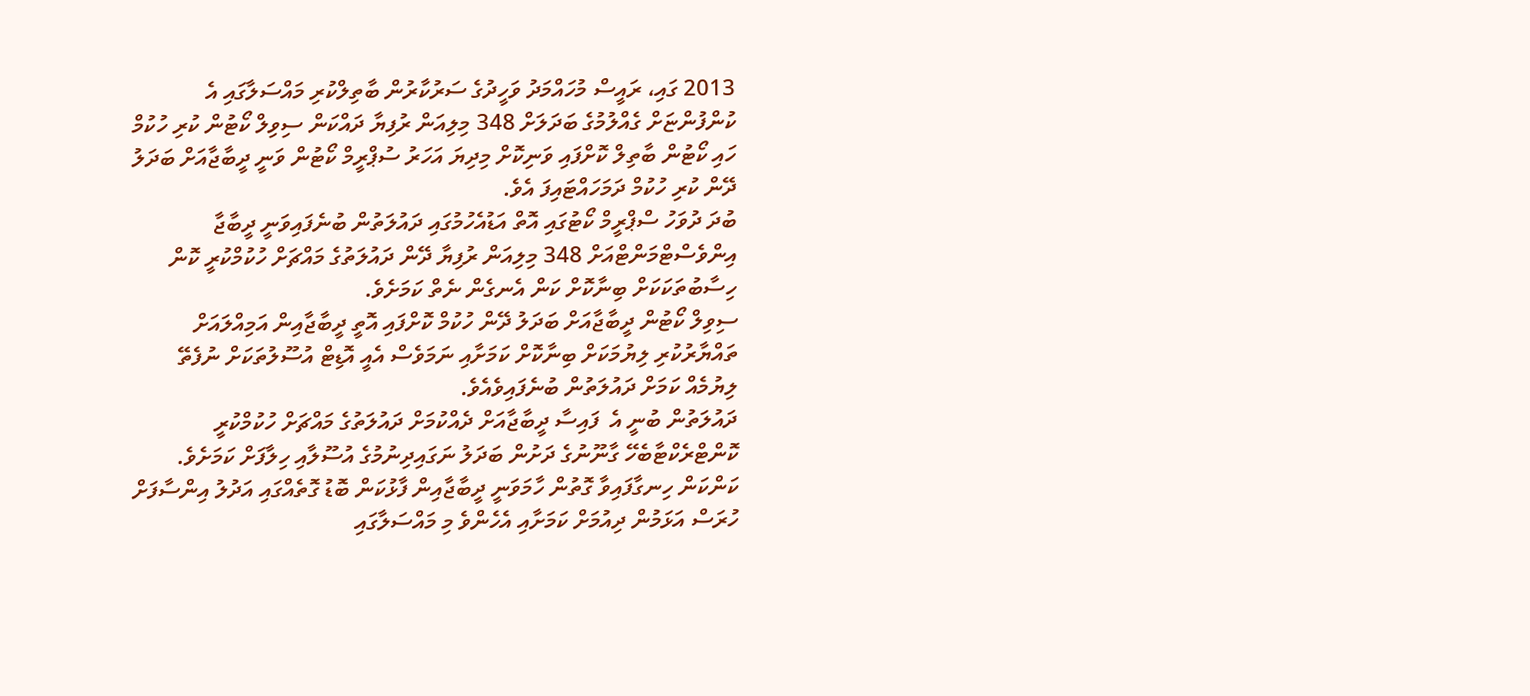2013 ގައި، ރައީސް މުހައްމަދު ވަހީދުގެ ސަރުކާރުން ބާތިލްކުރި މައްސަލާގައި އެ ކުންފުންޏަށް ގެއްލުމުގެ ބަދަލަށް 348 މިލިއަން ރުފިޔާ ދައްކަން ސިވިލް ކޯޓުން ކުރި ހުކުމް ހައި ކޯޓުން ބާތިލް ކޮށްފައި ވަނިކޮށް މިދިޔަ އަހަރު ސުޕްރީމް ކޯޓުން ވަނީ ދީބާޖާއަށް ބަދަލު ދޭން ކުރި ހުކުމް ދަމަހައްޓައިފަ އެވެ.
ބުދަ ދުވަހު ސްޕްރީމް ކޯޓުގައި އޮތް އަޑުއެހުމުގައި ދައުލަތުން ބުނެފައިވަނީ ދީބާޖާ އިންވެސްޓްމަންޓްއަށް 348 މިލިއަން ރުފިޔާ ދޭން ދައުލަތުގެ މައްޗަށް ހުކުމްކުރީ ކޮން ހިސާބުތަކަކަށް ބިނާކޮށް ކަން އެނގެން ނެތް ކަމަށެވެ.
ސިވިލް ކޯޓުން ދީބާޖާއަށް ބަދަލު ދޭން ހުކުމް ކޮށްފައި އޮތީ ދީބާޖާއިން އަމިއްލައަށް ތައްޔާރުކުރި ލިޔުމަކަށް ބިނާކޮށް ކަމަށާއި ނަމަވެސް އެއީ އޮޑިޓް އުސޫލުތަކަށް ނުފެތޭ ލިޔުމެއް ކަމަށް ދައުލަތުން ބުނެފައިވެއެވެ.
ދައުލަތުން ބުނީ އެ  ފައިސާ ދީބާޖާއަށް ދެއްކުމަށް ދައުލަތުގެ މައްޗަށް ހުކުމްކުރީ ކޮންޓްރެކްޓާބެހޭ ގާނޫނުގެ ދަށުން ބަދަލު ނަގައިދިނުމުގެ އުސޫލާއި ހިލާފަށް ކަމަށެވެ.
ކަންކަން ހިނގާފައިވާ ގޮތުން ހާމަވަނީ ދީބާޖާއިން ފާޅުކަން ބޮޑު ގޮތެއްގައި އަދުލު އިންސާފަށް ހުރަސް އަޅަމުން ދިއުމަށް ކަމަށާއި އެހެންވެ މި މައްސަލާގައި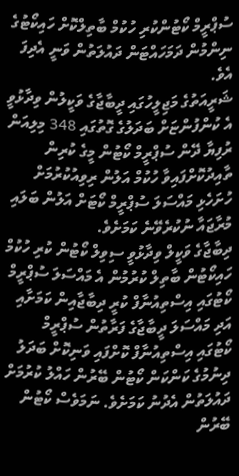ސުޕްރީމް ކޯޓުންކުރި ހުކުމް ބާތިލްކޮށް ހައިކޯޓުގެ ނިންމުން ދަމަހައްޓަން ދައުލަތުން ވަނީ އެދިފަ އެވެ.
ޝަރީއަތުގެ މަޖިލީހުގައި ދީބާޖާގެ ވަކީލުން ވިދާޅުވީ އެ ކުންފުންޏަށް ބަދަލުގެ ގޮތުގައި 348 މިލިއަން ރުފިޔާ ދޭން ސުޕްރީމް ކޯޓުން މީގެ ކުރިން ތާއިދުކޮށްފައިވާ ހުކުމް އަލުން ރިވިއުކުރުމަށް ހުށަހެޅި މައްސަލަ ސުޕްރީމް ކޯޓަށް އަލުން ބަލައި މުރާޖައާ ނުކުރެވޭނެ ކަމަށެވެ.
ދިބާޖާގެ ވަކީލް ވިދާޅުވީ ސިވިލް ކޯޓުން ކުރި ހުކުމް ހައިކޯޓުން ބާތިލް ކުރުމުން އެ މައްސަލަ ސުޕްރީމް ކޯޓުގައި އިސްތިއުނާފް ކުރީ ދިބާޖާއިން ކަމަށާއި އަދި މައްސަލަ ދީބާޖާގެ ފަރާތުން ސުޕްރީމް ކޯޓުގައި އިސްތިއުނާފް ކޮށްފައި ވަނިކޮށް ބަދަލު ދިނުމުގެ ކަންކަން ކޯޓުން ބޭރުން ހައްލު ކުރުމަށް ދައުލަތުން އެދުނު ކަމަށެވެ. ނަމަވެސް ކޯޓުން ބޭރުން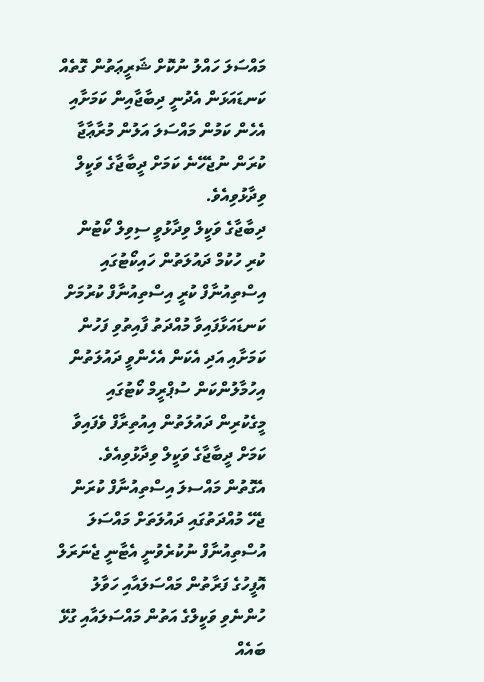މައްސަލަ ހައްލު ނުކޮށް ޝަރީޢަތުން ގޮތެއް ކަނޑައަޅަން އެދުނީ ދިބާޖާއިން ކަމަށާއި އެހެން ކަމުން މައްސަލަ އަލުން މުރާޢާޖާ ކުރަން ނުޖެހޭނެ ކަމަށް ދީބާޖާގެ ވަކީލް ވިދާޅުވިއެވެ.
ދިބާޖާގެ ވަކީލް ވިދާޅުވީ ސިވިލް ކޯޓުން ކުރި ހުކުމް ދައުލަތުން ހައިކޯޓުގައި އިސްތިއުނާފް ކުރީ އިސްތިއުނާފް ކުރުމަށް ކަނޑައަޅާފައިވާ މުއްދަތު ފާއިތުވި ފަހުން ކަމަށާއި އަދި އެކަން އެހެންވީ ދައުލަތުން އިހުމާލުންކަން ސުޕްރީމް ކޯޓުގައި މީގެކުރިން ދައުލަތުން އިއުތިރާފް ވެފައިވާ ކަމަށް ދީބާޖާގެ ވަކީލް ވިދާޅުވިއެވެ. އެގޮތުން މައްސލަ އިސްތިއުނާފް ކުރަން ޖެހޭ މުއްދަތުގައި ދައުލަތަށް މައްސަލަ އުސްތިއުނާފް ނުކުރެވުނީ އެޓާނީ ޖެނަރަލް އޮފީހުގެ ފަރާތުން މައްސަލައާއި ހަވާލު ހުންނެވި ވަކީލްގެ އަތުން މައްސަލައާއި ގުޅޭ ބައެއް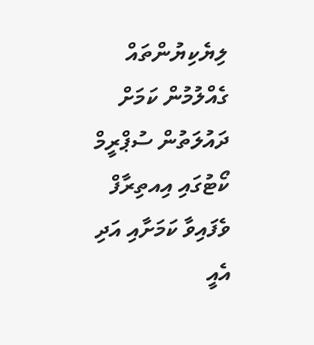ލިޔެކިޔުންތައް ގެއްލުމުން ކަމަށް ދައުލަތުން ސުޕްރީމް ކޯޓުގައި އިއތިރާފް ވެފައިވާ ކަމަށާއި އަދި އެއީ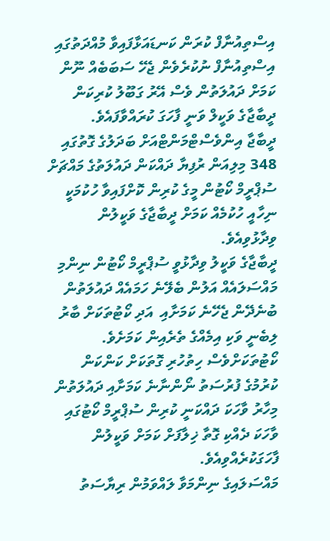އިސްތިއުނާފް ކުރަން ކަނޑައަޅާފައިވާ މުއްދަތުގައި އިސްތިއުނާފް ނުކުރެވެން ޖެހޭ ސަބަބެއް ނޫން ކަމަށް ދައުލަތުން ވެސް އޭރު ގަބޫލު ކުރިކަން ދީބާޖާގެ ވަކީލް ވަނީ ފާހަގަ ކުރައްވާފައެވެ.
ދީބާޖާ އިންވެސްޓްމަންޓްއަށް ބަދަލުގެ ގޮތުގައި 348 މިލިއަން ރުފިޔާ ދައްކަން ދައުލަތުގެ މައްޗަށް ސުޕްރީމް ކޯޓުން މީގެ ކުރިން ކޮށްފައިވާ ހުކުމަކީ ނިހާއީ ހުކުމެއް ކަމަށް ދީބާޖާގެ ވަކީލުން ވިދާޅުވިއެވެ.
ދީބާޖާގެ ވަކީލު ވިދާޅުވީ ސުޕްރީމް ކޯޓުން ނިންމި މައްސަލައެއް އަލުން ބެލޭނެ ހަމައެއް ދައުލަތުން ބުނެދޭން ޖެހޭނެ ކަމަށާއި  އަދި ކޯޓުތަކަށް ބާރު ލިބެނީ ވަކި އިމެއްގެ ތެރެއިން ކަމަށެވެ.
ކޯޓުތަކަށްވެސް ހިތުހުރި ގޮތަކަށް ކަންކަން ކުރުމުގެ ފުރުސަތު ނޯންނާނެ ކަމަށާއި ދައުލަތުން މިހާރު ވާހަކަ ދައްކަނީ ކުރިން ސުޕްރީމް ކޯޓުގައި ވާހަކަ ދެއްކި ގޮތާ ޚިލާފަށް ކަމަށް ވަކީލުން ފާހަގަކުރެއްވިއެވެ.
މައްސަލައިގެ ނިންމަވާ ލައްވަމުން ރިޔާސަތު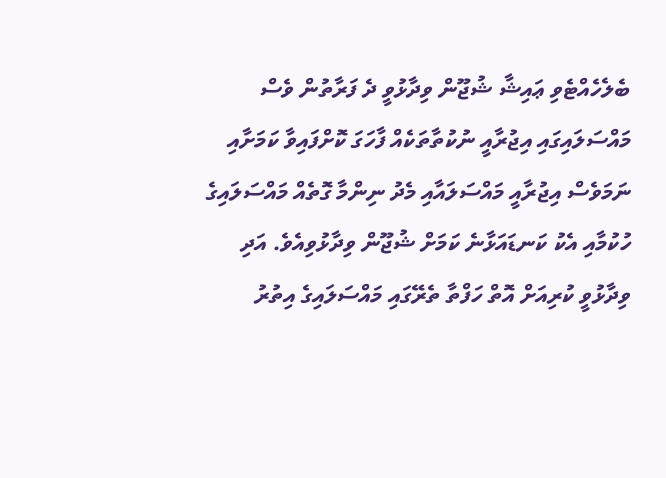ބެލެހެއްޓެވި ޢައިޝާ ޝުޖޫން ވިދާޅުވީ ދެ ފަރާތުން ވެސް މައްސަލައިގައި އިޖުރާއީ ނުކުތާތަކެއް ފާހަގަ ކޮށްފައިވާ ކަމަށާއި ނަމަވެސް އިޖުރާއީ މައްސަލައާއި މެދު ނިންމާ ގޮތެއް މައްސަލައިގެ ހުކުމާއި އެކު ކަނޑައަޅާނެ ކަމަށް ޝުޖޫން ވިދާޅުވިއެވެ. އަދި ވިދާޅުވީ ކުރިއަށް އޮތް ހަފްތާ ތެރޭގައި މައްސަލައިގެ އިތުރު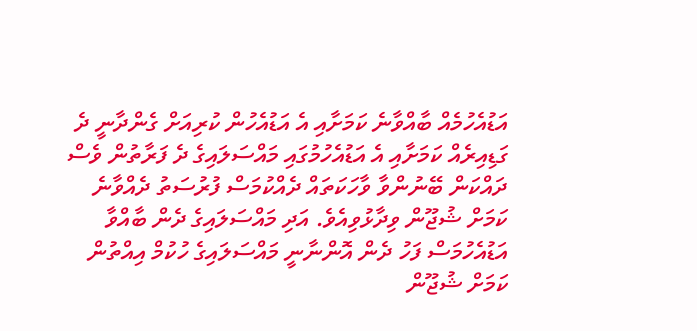އަޑުއެހުމެއް ބާއްވާނެ ކަމަށާއި އެ އަޑުއެހުން ކުރިއަށް ގެންދާނީ ދެ ގަޑިއިރެއް ކަމަށާއި އެ އަޑުއެހުމުގައި މައްސަލައިގެ ދެ ފަރާތުން ވެސް ދައްކަން ބޭނުންވާ ވާހަކަތައް ދެއްކުމަސް ފުރުސަތު ދެއްވާނެ ކަމަށް ޝުޖޫން ވިދާޅުވިއެވެ. އަދި މައްސަލައިގެ ދެން ބާއްވާ އަޑުއެހުމަސް ފަހު ދެން އޮންނާނީ މައްސަލައިގެ ހުކުމް އިއްތުން ކަމަށް ޝުޖޫން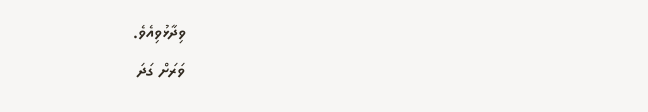ވިދާޅުވިއެވެ.
ވަރަށް ގަދަ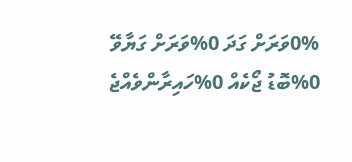0%ވަރަށް ގަދަ 0%ވަރަށް ގަޔާވޭ 0%ބޮޑު ޖޯކެއް 0%ހައިރާންވެއްޖެ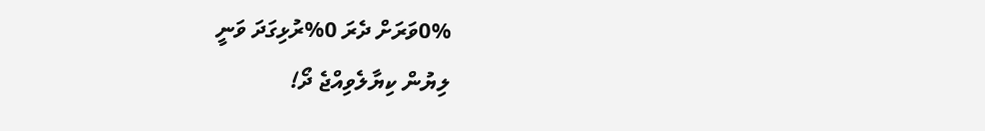0%ވަރަށް ދެރަ 0%ރުޅިގަދަ ވަނީ
ލިޔުން ކިޔާލެވިއްޖެ ދޯ!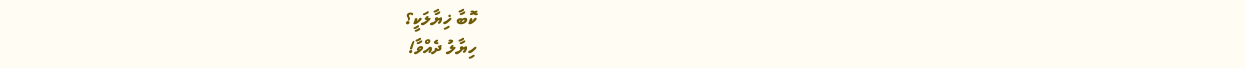ކޮބާ ޚިޔާލަކީ؟
ހިޔާލު ދެއްވާ!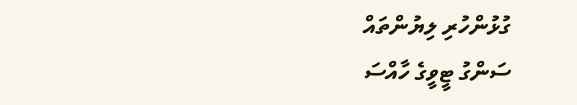ގުޅުންހުރި ލިޔުންތައް
ސަންގު ޓީވީގެ ހާއްސަ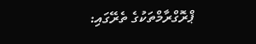ޕްރޮގްރާމްތަކުގެ ތެރޭގައި: